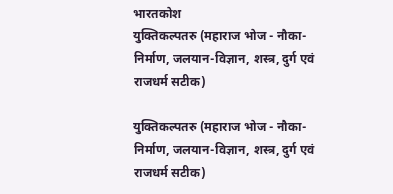भारतकोश
युक्तिकल्पतरु (महाराज भोज - नौका-निर्माण, जलयान-विज्ञान, शस्त्र, दुर्ग एवं राजधर्म सटीक)

युक्तिकल्पतरु (महाराज भोज - नौका-निर्माण, जलयान-विज्ञान, शस्त्र, दुर्ग एवं राजधर्म सटीक)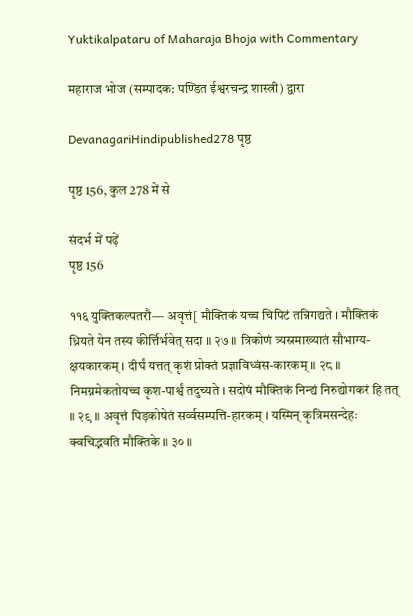Yuktikalpataru of Maharaja Bhoja with Commentary

महाराज भोज (सम्पादक: पण्डित ईश्वरचन्द्र शास्त्री) द्वारा

DevanagariHindipublished278 पृष्ठ

पृष्ठ 156, कुल 278 में से

संदर्भ में पढ़ें
पृष्ठ 156

११६ युक्तिकल्पतरौ— अवृत्तं[ मौक्तिकं यच्च चिपिटं तन्निगद्यते । मौक्तिकं ध्रियते येन तस्य कीर्त्तिर्भवेत् सदा ॥ २७ ॥ त्रिकोणं त्र्यस्रमाख्यातं सौभाग्य-क्षयकारकम् । दीर्घं यत्तत् कृशं प्रोक्तं प्रज्ञाविध्वंस-कारकम् ॥ २८ ॥ निमग्नमेकतोयच्च कृश-पार्श्वं तदुच्यते । सदोषं मौक्तिकं निन्द्यं निरुद्योगकरं हि तत् ॥ २९ ॥ अवृत्तं पिड़कोषेतं सर्व्वसम्पत्ति-हारकम् । यस्मिन् कृत्रिमसन्देहः क्वचिद्भवति मौक्तिके ॥ ३० ॥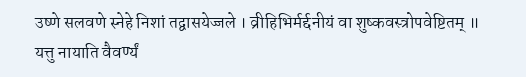उष्णे सलवणे स्नेहे निशां तद्वासयेज्जले । व्रीहिभिर्मर्द्दनीयं वा शुष्कवस्त्रोपवेष्टितम् ॥ यत्तु नायाति वैवर्ण्यं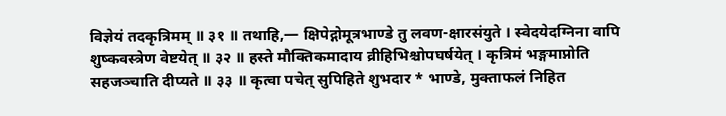विज्ञेयं तदकृत्रिमम् ॥ ३१ ॥ तथाहि,— क्षिपेद्गोमूत्रभाण्डे तु लवण-क्षारसंयुते । स्वेदयेदग्निना वापि शुष्कवस्त्रेण वेष्टयेत् ॥ ३२ ॥ हस्ते मौक्तिकमादाय व्रीहिभिश्चोपघर्षयेत् । कृत्रिमं भङ्गमाप्नोति सहजञ्चाति दीप्यते ॥ ३३ ॥ कृत्वा पचेत् सुपिहिते शुभदार * भाण्डे, मुक्ताफलं निहित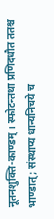नूतनशुक्ति-काण्डम् । स्फोटन्तथा प्रणिदधौत ततश्च भाण्डात् ; संस्थाप्य धान्यनिचये च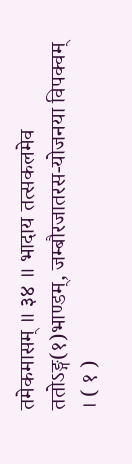तमेकमासम् ॥ ३४ ॥ भादाय तत्सकलमेव ततोऽङ्ग(१)भाण्डम्, जम्बौरजातरस-योजनया विपक्वम् । ( १ )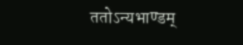ततोऽन्यभाण्डम्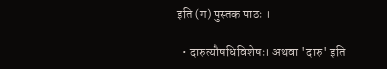इति (ग) पुस्तक पाठः ।

  • दारुत्यौषधिविशेषः। अथवा 'दारु' इति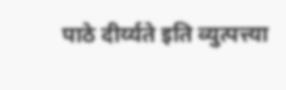पाठे दीर्य्यते इति व्युत्पत्त्या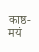काष्ठ- मयं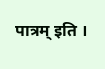पात्रम् इति ।